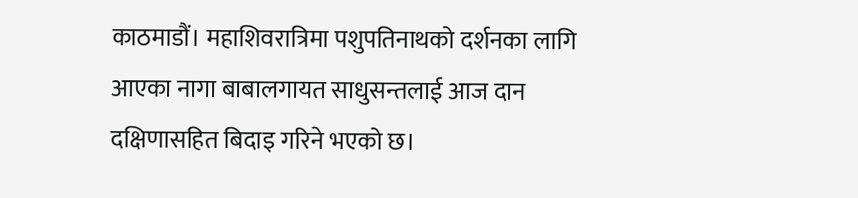काठमाडौं। महाशिवरात्रिमा पशुपतिनाथको दर्शनका लागि आएका नागा बाबालगायत साधुसन्तलाई आज दान दक्षिणासहित बिदाइ गरिने भएको छ।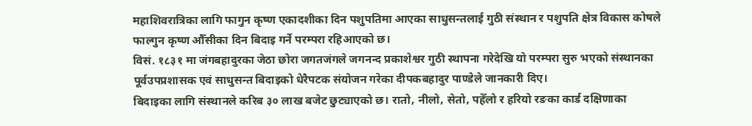महाशिवरात्रिका लागि फागुन कृष्ण एकादशीका दिन पशुपतिमा आएका साधुसन्तलाई गुठी संस्थान र पशुपति क्षेत्र विकास कोषले फाल्गुन कृष्ण औँसीका दिन बिदाइ गर्ने परम्परा रहिआएको छ।
विसं. १८३१ मा जंगबहादुरका जेठा छोरा जगतजंगले जगनन्द प्रकाशेश्वर गुठी स्थापना गरेदेखि यो परम्परा सुरु भएको संस्थानका पूर्वउपप्रशासक एवं साधुसन्त बिदाइको धेरैपटक संयोजन गरेका दीपकबहादुर पाण्डेले जानकारी दिए।
बिदाइका लागि संस्थानले करिब ३० लाख बजेट छुट्याएको छ। रातो, नीलो, सेतो, पहेँलो र हरियो रङका कार्ड दक्षिणाका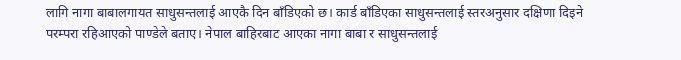लागि नागा बाबालगायत साधुसन्तलाई आएकै दिन बाँडिएको छ। कार्ड बाँडिएका साधुसन्तलाई स्तरअनुसार दक्षिणा दिइने परम्परा रहिआएको पाण्डेले बताए। नेपाल बाहिरबाट आएका नागा बाबा र साधुसन्तलाई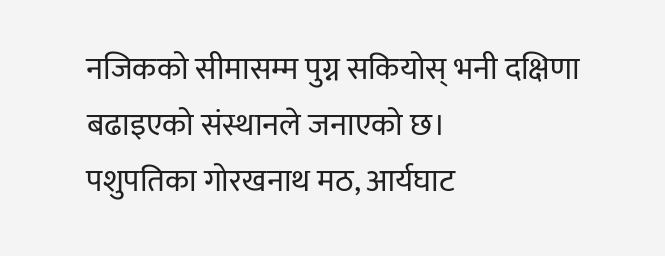नजिकको सीमासम्म पुग्न सकियोस् भनी दक्षिणा बढाइएको संस्थानले जनाएको छ।
पशुपतिका गोरखनाथ मठ, आर्यघाट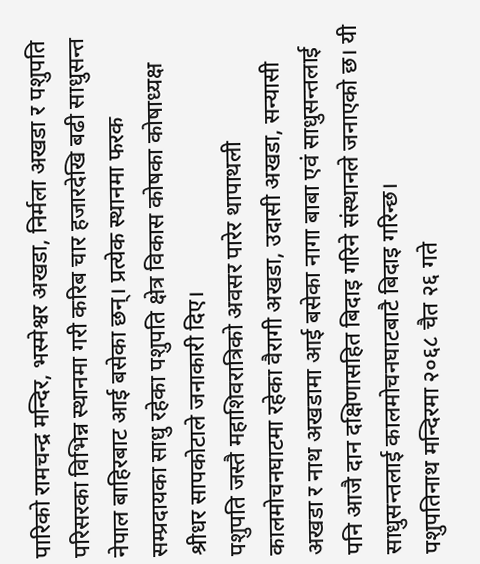पारिको रामचन्द्र मन्दिर, भस्मेश्वर अखडा, निर्मला अखडा र पशुपति परिसरका विभिन्न स्थानमा गरी करिब चार हजारदेखि बढी साधुसन्त नेपाल बाहिरबाट आई बसेका छन्। प्रत्येक स्थानमा फरक सम्प्रदायका साधु रहेका पशुपति क्षेत्र विकास कोषका कोषाध्यक्ष श्रीधर सापकोटाले जनाकारी दिए।
पशुपति जस्तै महाशिवरात्रिको अवसर पारेर थापाथली कालमोचनघाटमा रहेका वैरागी अखडा, उदासी अखडा, सन्यासी अखडा र नाथ अखडामा आई बसेका नागा बाबा एवं साधुसन्तलाई पनि आजै दान दक्षिणासहित बिदाइ गरिने संस्थानले जनाएको छ। यी साधुसन्तलाई कालमोचनघाटबाटै बिदाइ गरिन्छ।
पशुपतिनाथ मन्दिरमा २०६८ चैत २६ गते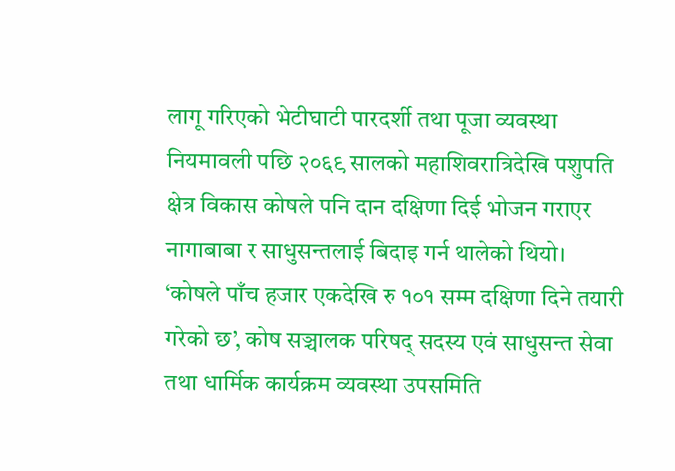लागू गरिएको भेटीघाटी पारदर्शी तथा पूजा व्यवस्था नियमावली पछि २०६९ सालको महाशिवरात्रिदेखि पशुपति क्षेत्र विकास कोषले पनि दान दक्षिणा दिई भोजन गराएर नागाबाबा र साधुसन्तलाई बिदाइ गर्न थालेको थियो।
‘कोषले पाँच हजार एकदेखि रु १०१ सम्म दक्षिणा दिने तयारी गरेको छ’, कोष सञ्चालक परिषद् सदस्य एवं साधुसन्त सेवा तथा धार्मिक कार्यक्रम व्यवस्था उपसमिति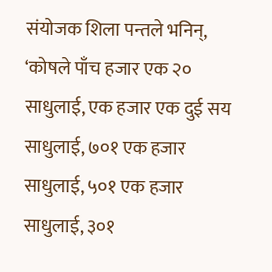संयोजक शिला पन्तले भनिन्, ‘कोषले पाँच हजार एक २० साधुलाई, एक हजार एक दुई सय साधुलाई, ७०१ एक हजार साधुलाई, ५०१ एक हजार साधुलाई, ३०१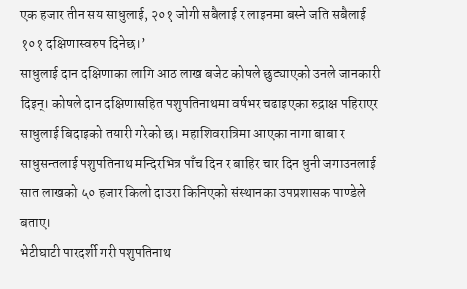एक हजार तीन सय साधुलाई, २०१ जोगी सबैलाई र लाइनमा बस्ने जति सबैलाई १०१ दक्षिणास्वरुप दिनेछ।’
साधुलाई दान दक्षिणाका लागि आठ लाख बजेट कोषले छुट्याएको उनले जानकारी दिइन्। कोषले दान दक्षिणासहित पशुपतिनाथमा वर्षभर चढाइएका रुद्राक्ष पहिराएर साधुलाई बिदाइको तयारी गरेको छ। महाशिवरात्रिमा आएका नागा बाबा र साधुसन्तलाई पशुपतिनाथ मन्दिरभित्र पाँच दिन र बाहिर चार दिन धुनी जगाउनलाई सात लाखको ५० हजार किलो दाउरा किनिएको संस्थानका उपप्रशासक पाण्डेले बताए।
भेटीघाटी पारदर्शी गरी पशुपतिनाथ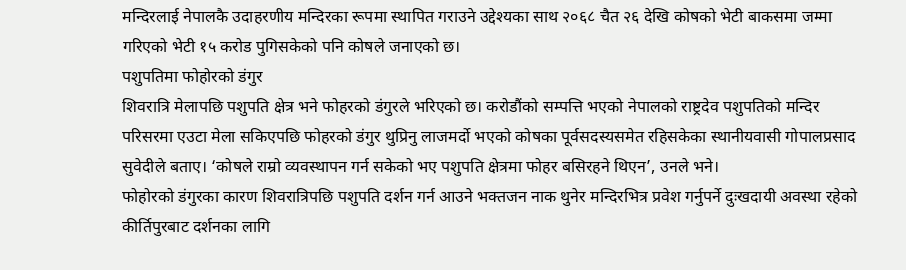मन्दिरलाई नेपालकै उदाहरणीय मन्दिरका रूपमा स्थापित गराउने उद्देश्यका साथ २०६८ चैत २६ देखि कोषको भेटी बाकसमा जम्मा गरिएको भेटी १५ करोड पुगिसकेको पनि कोषले जनाएको छ।
पशुपतिमा फोहोरको डंगुर
शिवरात्रि मेलापछि पशुपति क्षेत्र भने फोहरको डंगुरले भरिएको छ। करोडौंको सम्पत्ति भएको नेपालको राष्ट्रदेव पशुपतिको मन्दिर परिसरमा एउटा मेला सकिएपछि फोहरको डंगुर थुप्रिनु लाजमर्दो भएको कोषका पूर्वसदस्यसमेत रहिसकेका स्थानीयवासी गोपालप्रसाद सुवेदीले बताए। ‘कोषले राम्रो व्यवस्थापन गर्न सकेको भए पशुपति क्षेत्रमा फोहर बसिरहने थिएन’, उनले भने।
फोहोरको डंगुरका कारण शिवरात्रिपछि पशुपति दर्शन गर्न आउने भक्तजन नाक थुनेर मन्दिरभित्र प्रवेश गर्नुपर्ने दुःखदायी अवस्था रहेको कीर्तिपुरबाट दर्शनका लागि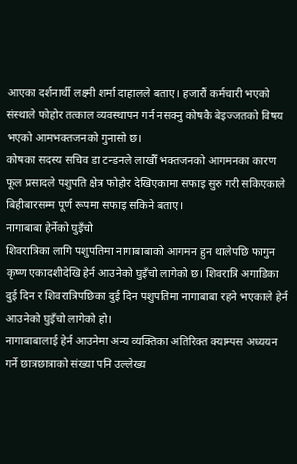आएका दर्शनार्थी लक्ष्मी शर्मा दाहालले बताए। हजारौं कर्मचारी भएको संस्थाले फोहोर तत्काल व्यवस्थापन गर्न नसक्नु कोषकै बेइज्जतको विषय भएको आमभक्तजनको गुनासो छ।
कोषका सदस्य सचिव डा टन्डनले लाखौँ भक्तजनको आगमनका कारण फूल प्रसादले पशुपति क्षेत्र फोहोर देखिएकामा सफाइ सुरु गरी सकिएकाले बिहीबारसम्म पूर्ण रूपमा सफाइ सकिने बताए।
नागाबाबा हेर्नेको घुइँचो
शिवरात्रिका लागि पशुपतिमा नागाबाबाको आगमन हुन थालेपछि फागुन कृष्ण एकादशीदेखि हेर्न आउनेको घुइँचो लागेको छ। शिवरात्रि अगाडिका दुई दिन र शिवरात्रिपछिका दुई दिन पशुपतिमा नागाबाबा रहने भएकाले हेर्न आउनेको घुइँचो लागेको हो।
नागाबाबालाई हेर्न आउनेमा अन्य व्यक्तिका अतिरिक्त क्याम्पस अध्ययन गर्ने छात्रछात्राको संख्या पनि उल्लेख्य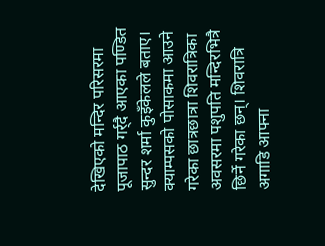देखिएको मन्दिर परिसरमा पूजापाठ गर्र्दै आएका पण्डित सुन्दर शर्मा कुइँकेलले बताए। क्याम्पसको पोसाकमा आउने गरेका छात्रछात्रा शिवरात्रिका अवसरमा पशुपति मन्दिरभित्रै छिर्ने गरेका छन्। शिवरात्रि अगाडि आफ्ना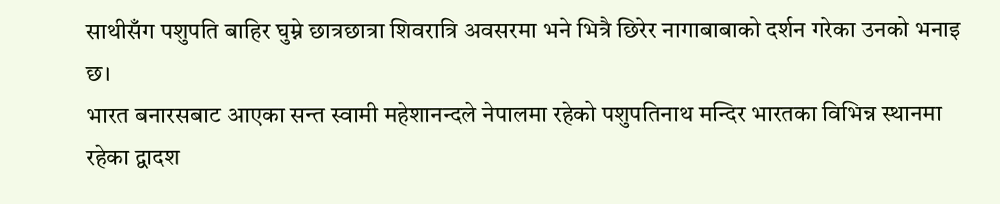साथीसँग पशुपति बाहिर घुम्ने छात्रछात्रा शिवरात्रि अवसरमा भने भित्रै छिरेर नागाबाबाको दर्शन गरेका उनको भनाइ छ।
भारत बनारसबाट आएका सन्त स्वामी महेशानन्दले नेपालमा रहेको पशुपतिनाथ मन्दिर भारतका विभिन्न स्थानमा रहेका द्वादश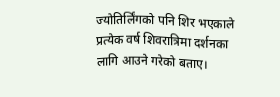ज्योतिर्लिंगको पनि शिर भएकाले प्रत्येक वर्ष शिवरात्रिमा दर्शनका लागि आउने गरेको बताए।